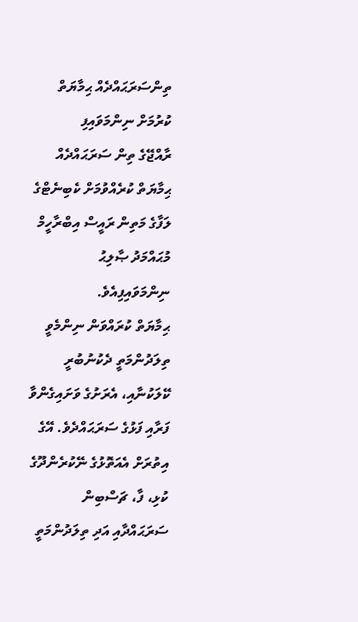ތިންސަރަޙައްދެއް ޙިމާޔަތް ކުރުމަށް ނިންމަވައިފި
ރާއްޖޭގެ ތިން ސަރަޙައްދެއް ޙިމާޔަތް ކުރެއްވުމަށް ކެބިނެޓްގެ ލަފާގެ މަތިން ރައީސް އިބްރާހީމް މުޙައްމަދު ޞާލިޙު ނިންމަވައިފިއެވެ.
ޙިމާޔަތް ކުރައްވަން ނިންމެވީ ތިލަދުންމަތީ ދެކުނުބުރީ ކޭލަކުނާއި، އެރަށުގެ ވަށައިގެންވާ ފަރާއި ފަޅުގެ ސަރަޙައްދެވެ. އޭގެ އިތުރަށް އެއަތޮޅުގެ ނޭކުރެންދޫގެ ކުޅި، ފާ، ޗަސްބިން ސަރަޙައްދާއި އަދި ތިލަދުންމަތީ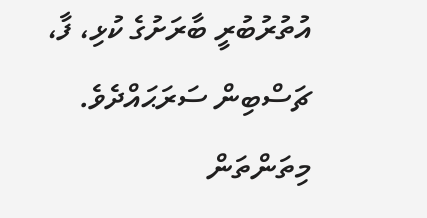އުތުރުބުރީ ބާރަށުގެ ކުޅި، ފާ، ޗަސްބިން ސަރަޙައްދެވެ.
މިތަންތަން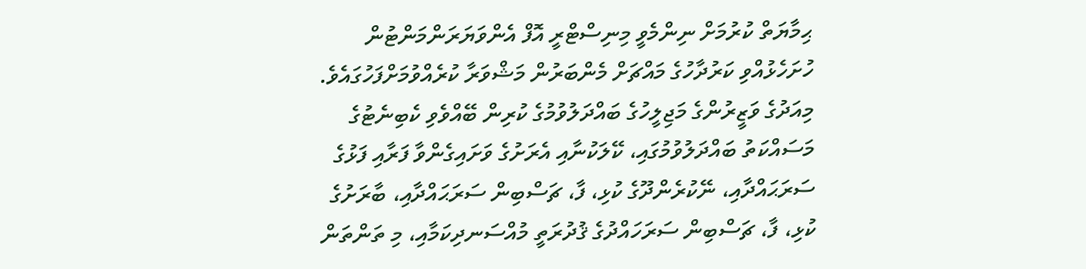ޙިމާޔަތް ކުރުމަށް ނިންމެވީ މިނިސްޓްރީ އޮފް އެންވަޔަރަންމަންޓުން ހުށަހެޅުއްވި ކަރުދާހުގެ މައްޗަށް މެންބަރުން މަޝްވަރާ ކުރެއްވުމަށްފަހުގައެވެ.
މިއަދުގެ ވަޒީރުންގެ މަޖިލީހުގެ ބައްދަލުވުމުގެ ކުރިން ބޭއްވެވި ކެބިނެޓުގެ މަސައްކަތު ބައްދަލުވުމުގައި، ކޭލަކުނާއި އެރަށުގެ ވަށައިގެންވާ ފަރާއި ފަޅުގެ ސަރަޙައްދާއި، ނޭކުރެންދޫގެ ކުޅި، ފާ، ޗަސްބިން ސަރަޙައްދާއި، ބާރަށުގެ ކުޅި، ފާ، ޗަސްބިން ސަރަހައްދުގެ ޤުދުރަތީ މުއްސަނދިކަމާއި، މި ތަންތަން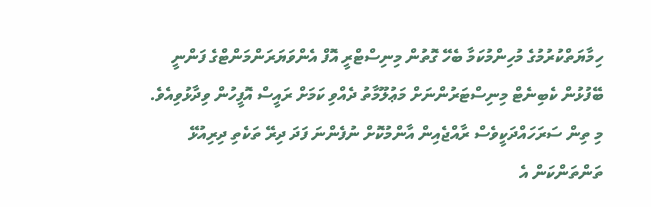ހިމާޔަތްކުރުމުގެ މުހިންމުކަމާ ބެހޭ ގޮތުން މިނިސްޓްރީ އޮފް އެންވަޔަރަންމަންޓްގެ ފަންނީ ބޭފުޅުން ކެބިނެޓް މިނިސްޓަރުންނަށް މަޢުލޫމާތު ދެއްވި ކަމަށް ރައީސް އޮފީހުން ވިދާޅުވިއެވެ. މި ތިން ސަރަހައްދަކީވެސް ރާއްޖެއިން އާންމުކޮށް ނުފެންނަ ފަދަ ދިރޭ ތަކެތި ދިރިއުޅޭ ތަންތަންކަން އެ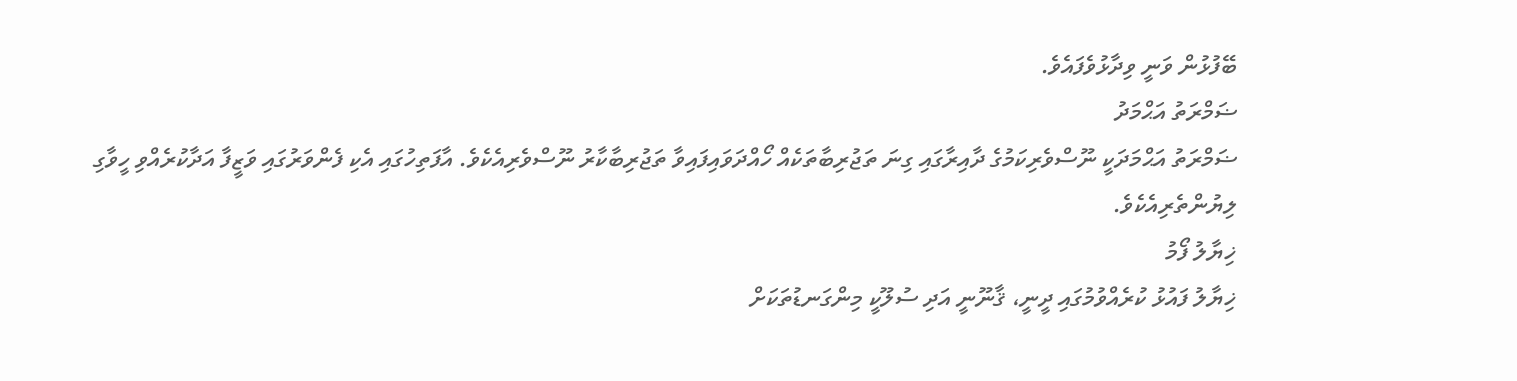ބޭފުޅުން ވަނީ ވިދާޅުވެފައެވެ.
ޟަމްރަތު އަޙްމަދު
ޟަމްރަތު އަޙްމަދަކީ ނޫސްވެރިކަމުގެ ދާއިރާގައި ގިނަ ތަޖުރިބާތަކެއް ހޯއްދަވައިފައިވާ ތަޖުރިބާކާރު ނޫސްވެރިއެކެވެ. އާފަތިހުގައި އެކި ފެންވަރުގައި ވަޒީފާ އަދާކުރެއްވި ހީވާގި ލިޔުންތެރިއެކެވެ.
ޚިޔާލު ފޯމު
ޚިޔާލު ފައުޅު ކުރެއްވުމުގައި ދީނީ، ޤާނޫނީ އަދި ސުލޫކީ މިންގަނޑުތަކަށް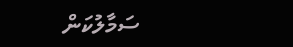ސަމާލުކަން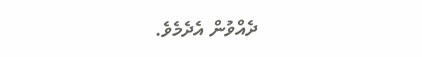ދެއްވުން އެދެމެވެ.